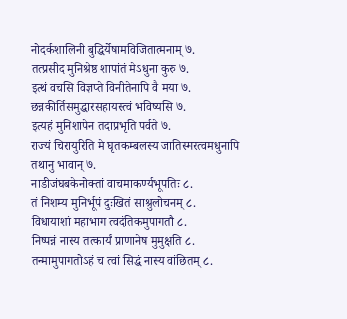नोदर्कशालिनी बुद्धिर्येषामविजितात्मनाम् ७.
तत्प्रसीद मुनिश्रेष्ठ शापांतं मेऽधुना कुरु ७.
इत्थं वचसि विज्ञप्ते विनीतेनापि वै मया ७.
छन्नकीर्तिसमुद्धारसहायस्त्वं भविष्यसि ७.
इत्यहं मुनिशापेन तदाप्रभृति पर्वते ७.
राज्यं चिरायुरिति मे घृतकम्बलस्य जातिस्मरत्वमधुनापि तथानु भावान् ७.
नाडीजंघबकेनोक्तां वाचमाकर्ण्यभूपतिः ८.
तं निशम्य मुनिर्भूपं दुःखितं साश्रुलोचनम् ८.
विधायाशां महाभाग त्वदंतिकमुपागतौ ८.
निष्पन्नं नास्य तत्कार्यं प्राणानेष मुमुक्षति ८.
तन्मामुपागतोऽहं च त्वां सिद्धं नास्य वांछितम् ८.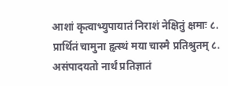आशां कृत्वाभ्युपायातं निराशं नेक्षितुं क्षमाः ८.
प्रार्थितं चामुना हृत्स्थं मया चास्मै प्रतिश्रुतम् ८.
असंपादयतो नार्थं प्रतिज्ञातं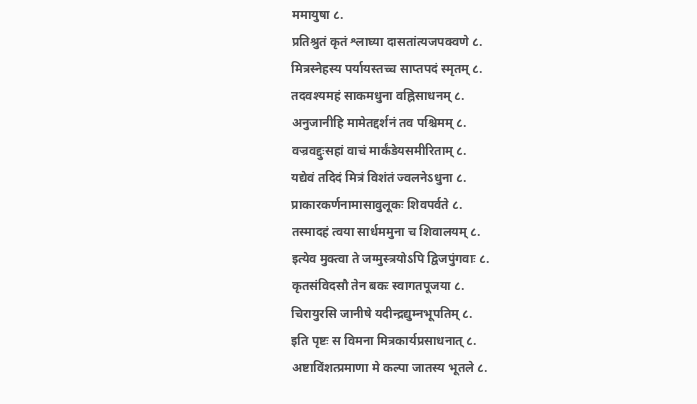ममायुषा ८.
प्रतिश्रुतं कृतं श्लाघ्या दासतांत्यजपक्वणे ८.
मित्रस्नेहस्य पर्यायस्तच्च साप्तपदं स्मृतम् ८.
तदवश्यमहं साकमधुना वह्निसाधनम् ८.
अनुजानीहि मामेतद्दर्शनं तव पश्चिमम् ८.
वज्रवद्दुःसहां वाचं मार्कंडेयसमीरिताम् ८.
यद्येवं तदिदं मित्रं विशंतं ज्वलनेऽधुना ८.
प्राकारकर्णनामासावुलूकः शिवपर्वते ८.
तस्मादहं त्वया सार्धममुना च शिवालयम् ८.
इत्येव मुक्त्वा ते जग्मुस्त्रयोऽपि द्विजपुंगवाः ८.
कृतसंविदसौ तेन बकः स्वागतपूजया ८.
चिरायुरसि जानीषे यदीन्द्रद्युम्नभूपतिम् ८.
इति पृष्टः स विमना मित्रकार्यप्रसाधनात् ८.
अष्टाविंशत्प्रमाणा मे कल्पा जातस्य भूतले ८.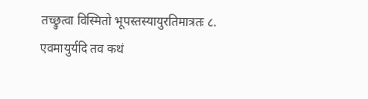तच्छ्रुत्वा विस्मितो भूपस्तस्यायुरतिमात्रतः ८.
एवमायुर्यदि तव कथं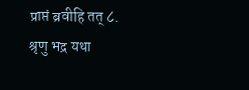प्राप्तं ब्रवीहि तत् ८.
श्रृणु भद्र यथा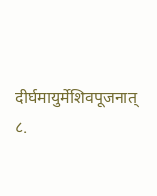दीर्घमायुर्मेशिवपूजनात् ८.